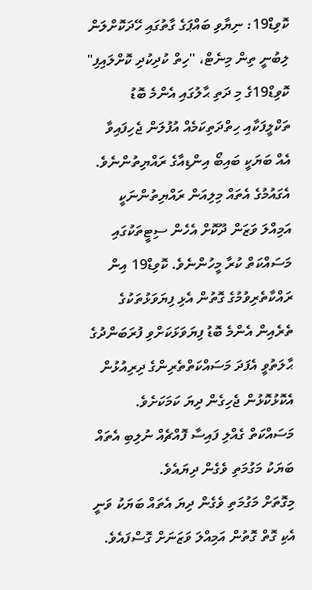ކޮވިޑް19: ނިޔާވި ބައްޕަގެ ގާތުގައި ހޭދަކޮށްލަން ލިބުނީ ތިން މިނެޓް، ''ހިތް ކުދިކުދި ކޮށްލައިފި"
ކޮވިޑް19ގެ މި ދަތި ޙާލުގައި އެންމެ ބޮޑު ތަކްލީފަކާއި ހިތްދަތިކަމެއް އުފުލަން ޖެހިފައިވާ އެއް ބަޔަކީ ބައިބޯ އިންޑިއާގެ ރައްޔިތުންނެވެ. އެގައުމުގެ އެތައް މިލިއަން ރައްޔިތުންނަކީ އަމިއްލަ ވަޒަން ދޫކޮށް އެހެން ސިޓީތަކުގައި މަސައްކަތް ކުރާ މީހުންނެވެ. ކޮވިޑް19 އިން ރައްކާތެރިވުމުގެ ގޮތުން އެޅި ފިޔަވަޅުތަކުގެ ތެރެއިން އެންމެ ބޮޑު ފިޔަވަޅަކަށްވި ފުރަބަންދުގެ ޙާލަތުވީ އެފަދަ މަސައްކަތްތެރިންގެ ދިރިއުޅުން އެކޮޅުކޮޅުން ޖެހިގެން ދިޔަ ކަމަކަށެވެ. މަސައްކަތް ގެއްލި ފައިސާ ފޮއްޗެއް ނުލިބި އެތައް ބަޔަކު މަގުމަތި ވެގެން ދިޔައެވެ.
މިގޮތަށް މަގުމަތި ވެގެން ދިޔަ އެތައް ބަޔަކު ވަނީ އެކި ގޮތް ގޮތުން އަމިއްލަ ވަޒަނަށް ގޮސްފައެވެ.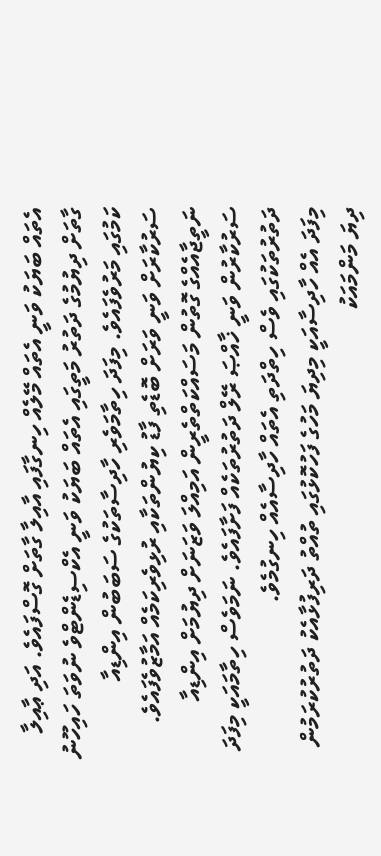އެތައް ބަޔަކު ވަނީ އެތައް މޭލެއް ހިނގާފައި އާއިލާ ގާތަށް ގޮސްފައެވެ. އަދި ޢާއިލާ ގާތަށް ދިޔުމުގެ ދަތުރު މަތީގައި އެތައް ބަޔަކު ވަނީ އެކްސިޑެންޓްވެ ނުވަތަ ހައިހޫނު ކަމުގައި މަރުވެފައެވެ. މިފަދަ ހިތާމަވެރި ހާދިސާތަކުގެ ސަބަބުން އިންޑިއާ ސަރުކާރަށް ވަނީ ވަރަށް ބޮޑެތި ފާޑު ކިޔުންތަކާއި ރުޅިވެރިކަމެއް އަމާޒުވެފައެވެ. ނަތީޖާއެއްގެ ގޮތުން މަސައްކަތްތެރީން އަމިއްލަ ވަޒަނަށް ދިޔުމަށް އިންޑިއާ ސަރުކާރުން ވަނީ ޚާއްޞަ ރޭލް ދަތުރުތަކެއް ފަށާފައެވެ. ނަމަވެސް ހިތާމައަކީ މިފަދަ ދަތުރުތަކުގައި ވެސް ހިތްދަތި އެތައް ހާދިސާއެއް ހިނގުމެވެ.
މިފަދަ އެއް ހާދިސާއަކީ މިދިޔަ މަހުގެ ފަހުކޮޅުގައި ތުއްތު ދަރިފުޅާއެކު ދަތުރުކުރަމުން ދިޔަ މަންމައަކު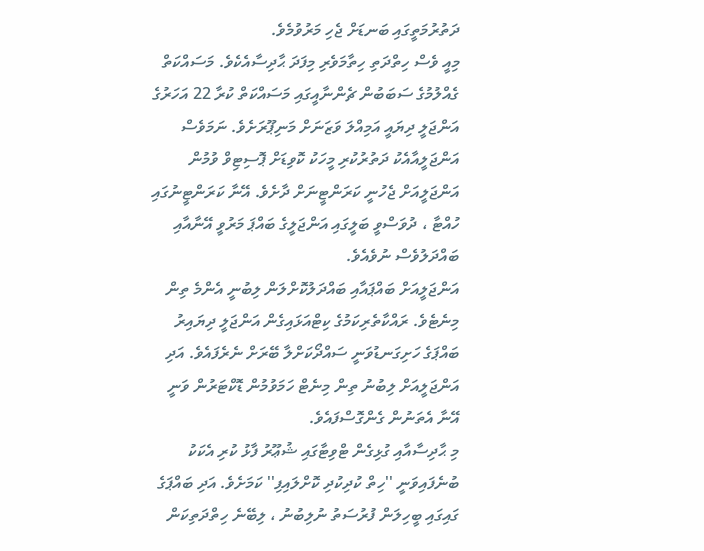ދަތުރުމަތީގައި ބަނޑަށް ޖެހި މަރުވުމެވެ.
މިއީ ވެސް ހިތްދަތި ހިތާމަވެރި މިފަދަ ޙާދިސާއެކެވެ. މަސައްކަތް ގެއްލުމުގެ ސަބަބުން ޗެންނާއީގައި މަސައްކަތް ކުރާ 22 އަހަރުގެ އަންޖަލީ ދިޔައީ އަމިއްލަ ވަޒަނަށް މަނިޕޫރަށެވެ. ނަމަވެސް އަންޖަލީއާއެކު ދަތުރުކުރި މީހަކު ކޮވިޑަށް ޕޮސިޓިވް ވުމުން އަންޖަލީއަށް ޖެހުނީ ކަރަންޓީނަށް ދާށެވެ. އޭނާ ކަރަންޓީނުގައި ހުއްޓާ ، ދުވަސްވީ ބަލީގައި އަންޖަލީގެ ބައްޕަ މަރުވީ އޭނާއާއި ބައްދަލުވެސް ނުވެއެވެ.
އަންޖަލީއަށް ބައްޕައާއި ބައްދަލުކޮށްލަން ލިބުނީ އެންމެ ތިން މިނެޓެވެ. ރައްކާތެރިކަމުގެ ކިޓްއަޅައިގެން އަންޖަލީ ދިޔައިރު ބައްޕަގެ ހަށިގަނޑުވަނީ ސައްދޯކަށްލާ ބޭރަށް ނެރެފައެވެ. އަދި އަންޖަލީއަށް ލިބުނު ތިން މިނެޓް ހަމަވުމުން ޑޮކްޓަރުން ވަނީ އޭނާ އެތަނުން ގެންގޮސްފައެވެ.
މި ޙާދިސާއާއި ގުޅިގެން ޓްވިޓާގައި ޝުޢޫރު ފާޅު ކުރި އެކަކު ބުނެފައިވަނީ ''ހިތް ކުދިކުދި ކޮށްލައިފި'' ކަމަށެވެ. އަދި ބައްޕަގެ ގައިގައި ބީހިލަން ފުރުސަތު ނުލިބުނު ، ލިބޭނެ ހިތްދަތިކަން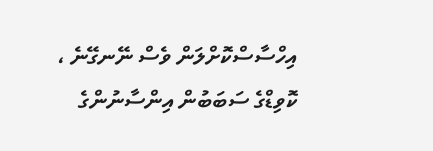އިހްސާސްކޮށްލަން ވެސް ނޭނގޭނެ ، ކޮވިޑްގެ ސަބަބުން އިންސާނުންގެ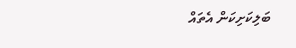ބަލިކަށިކަން އެތައް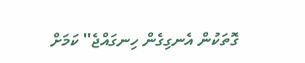ގޮތަކުން އެނގިގެން ހިނގައްޖެ'' ކަމަށް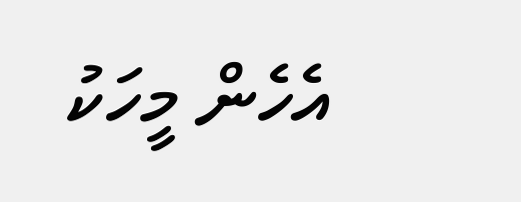އެހެން މީހަކު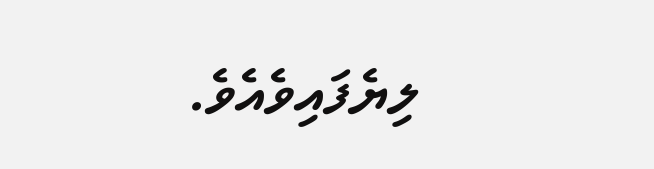ލިޔެފައިވެއެވެ.